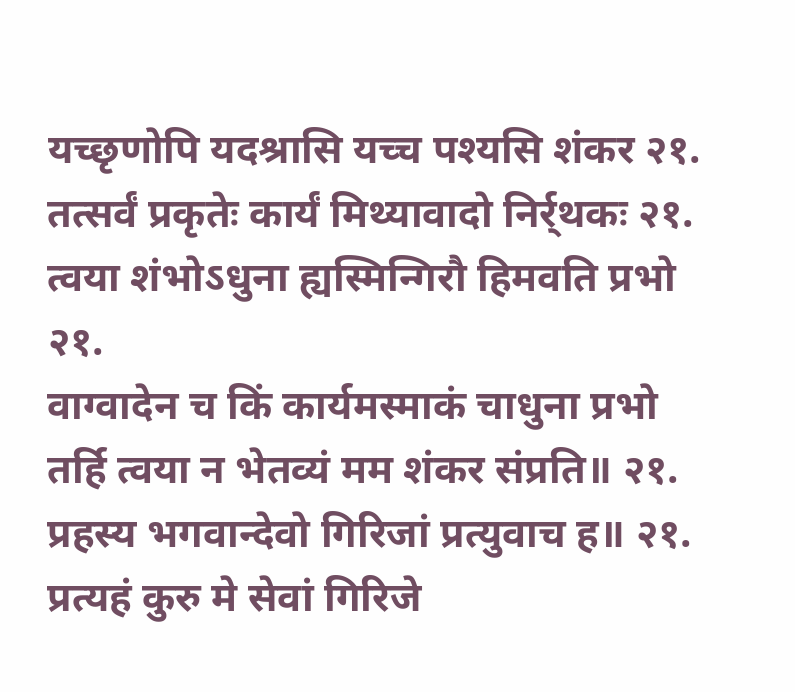यच्छृणोपि यदश्रासि यच्च पश्यसि शंकर २१.
तत्सर्वं प्रकृतेः कार्यं मिथ्यावादो निर्र्थकः २१.
त्वया शंभोऽधुना ह्यस्मिन्गिरौ हिमवति प्रभो २१.
वाग्वादेन च किं कार्यमस्माकं चाधुना प्रभो तर्हि त्वया न भेतव्यं मम शंकर संप्रति॥ २१.
प्रहस्य भगवान्देवो गिरिजां प्रत्युवाच ह॥ २१.
प्रत्यहं कुरु मे सेवां गिरिजे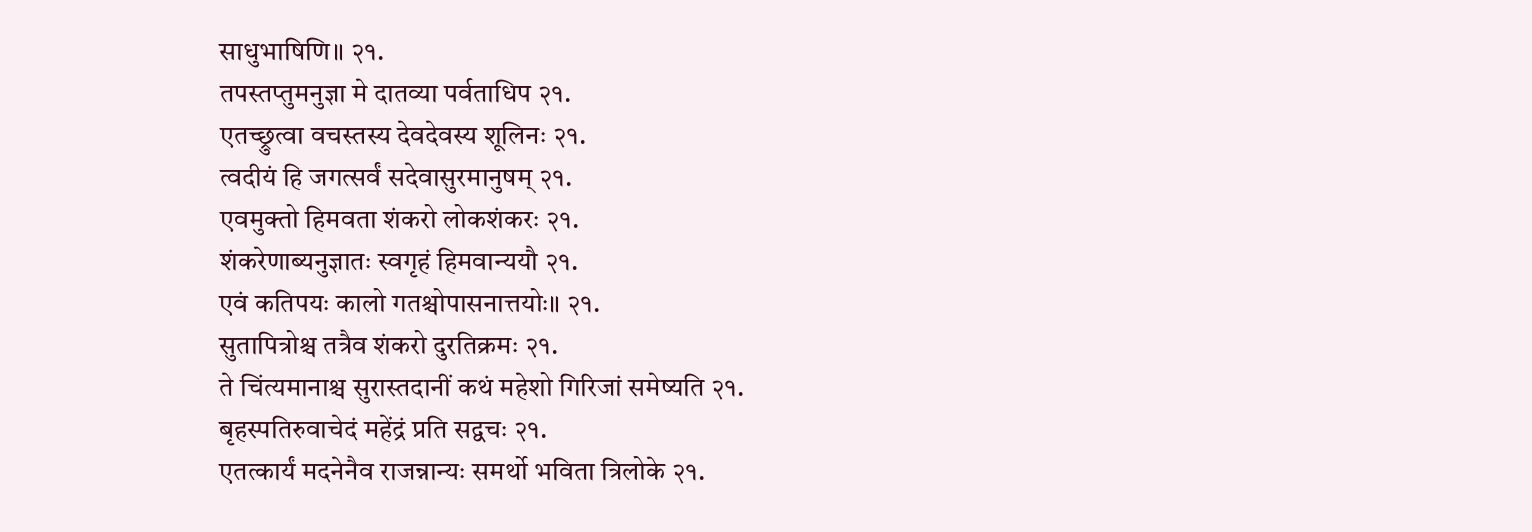साधुभाषिणि॥ २१.
तपस्तप्तुमनुज्ञा मे दातव्या पर्वताधिप २१.
एतच्छ्रुत्वा वचस्तस्य देवदेवस्य शूलिनः २१.
त्वदीयं हि जगत्सर्वं सदेवासुरमानुषम् २१.
एवमुक्तो हिमवता शंकरो लोकशंकरः २१.
शंकरेणाब्यनुज्ञातः स्वगृहं हिमवान्ययौ २१.
एवं कतिपयः कालो गतश्चोपासनात्तयोः॥ २१.
सुतापित्रोश्च तत्रैव शंकरो दुरतिक्रमः २१.
ते चिंत्यमानाश्च सुरास्तदानीं कथं महेशो गिरिजां समेष्यति २१.
बृहस्पतिरुवाचेदं महेंद्रं प्रति सद्वचः २१.
एतत्कार्यं मदनेनैव राजन्नान्यः समर्थो भविता त्रिलोके २१.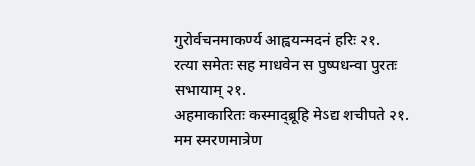गुरोर्वचनमाकर्ण्य आह्वयन्मदनं हरिः २१.
रत्या समेतः सह माधवेन स पुष्पधन्वा पुरतः सभायाम् २१.
अहमाकारितः कस्माद्ब्रूहि मेऽद्य शचीपते २१.
मम स्मरणमात्रेण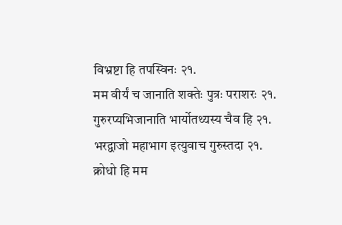विभ्रष्टा हि तपस्विनः २१.
मम वीर्यं च जानाति शक्तेः पुत्रः पराशरः २१.
गुरुरप्यभिजानाति भार्योतथ्यस्य चैव हि २१.
भरद्वाजो महाभाग इत्युवाच गुरुस्तदा २१.
क्रोधो हि मम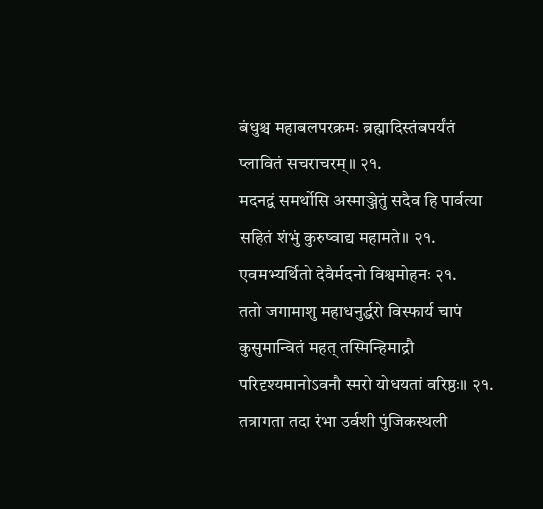बंधुश्च महाबलपरक्रमः ब्रह्मादिस्तंबपर्यंतं प्लावितं सचराचरम्॥ २१.
मदनद्वं समर्थोसि अस्माञ्जेतुं सदैव हि पार्वत्या सहितं शंभुं कुरुष्वाद्य महामते॥ २१.
एवमभ्यर्थितो देवैर्मदनो विश्वमोहनः २१.
ततो जगामाशु महाधनुर्द्धरो विस्फार्य चापं कुसुमान्वितं महत् तस्मिन्हिमाद्रौ परिदृश्यमानोऽवनौ स्मरो योधयतां वरिष्ठः॥ २१.
तत्रागता तदा रंभा उर्वशी पुंजिकस्थली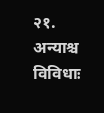२१.
अन्याश्च विविधाः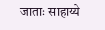जाताः साहाय्ये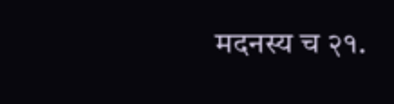मदनस्य च २१.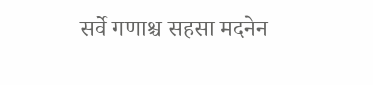सर्वे गणाश्च सहसा मदनेन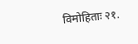विमोहिताः २१.